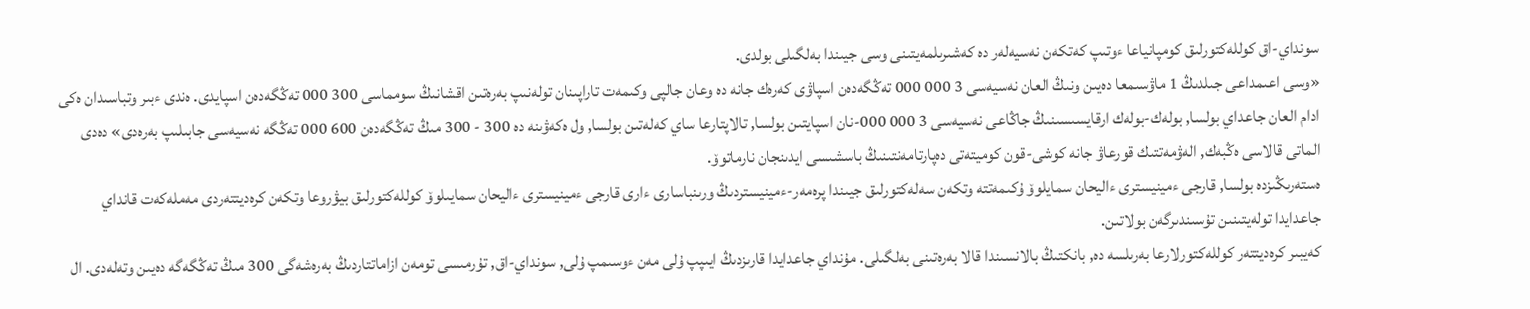سونداي-اق كوللەكتورلىق كومپانياعا ءوتىپ كەتكەن نەسيەلەر دە كەشىرىلمەيتىنى وسى جيىندا بەلگىلى بولدى.
«وسى اعىمداعى جىلدىڭ 1 ماۋسىمعا دەيىن ونىڭ العان نەسيەسى 3 000 000 تەڭگەدەن اسپاۋى كەرەك جانە دە وعان جالپى وكىمەت تاراپىنان تولەنىپ بەرەتىن اقشانىڭ سومماسى 300 000 تەڭگەدەن اسپايدى. ەندى ءبىر وتباسىدان ەكى ادام العان جاعداي بولسا, بولەك-بولەك ارقايسىسىنىڭ جاڭاعى نەسيەسى 3 000 000-نان اسپايتىن بولسا, تالاپتارعا ساي كەلەتىن بولسا, ول ەكەۋىنە دە 300 - 300 مىڭ تەڭگەدەن 600 000 تەڭگە نەسيەسى جابىلىپ بەرەدى» دەدى الماتى قالاسى ەڭبەك, الەۋمەتتىك قورعاۋ جانە كوشى-قون كوميتەتى دەپارتامەنتىنىڭ باسشىسى ايدىنجان نارماتوۆ.
ەستەرىڭىزدە بولسا, قارجى ءمينيسترى ءاليحان سمايلوۆ ۇكىمەتتە وتكەن سەلەكتورلىق جيىندا پرەمەر-ءمينيستردىڭ ورىنباسارى ءارى قارجى ءمينيسترى ءاليحان سمايىلوۆ كوللەكتورلىق بيۋروعا وتكەن كرەديتتەردى مەملەكەت قانداي جاعدايدا تولەيتىنىن تۇسىندىرگەن بولاتىن.
كەيبىر كرەديتتەر كوللەكتورلارعا بەرىلسە دە, بانكتىڭ بالانسىندا قالا بەرەتىنى بەلگىلى. مۇنداي جاعدايدا قارىزدىڭ ايىپپ ۇلى مەن ءوسىمپ ۇلى, سونداي-اق, تۇرمىسى تومەن ازاماتتاردىڭ بەرەشەگى 300 مىڭ تەڭگەگە دەيىن وتەلەدى. ال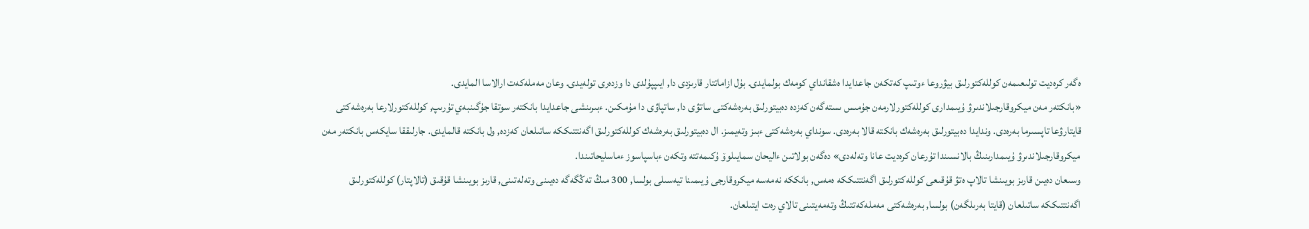ەگەر كرەديت تولىعىمەن كوللەكتورلىق بيۋروعا ءوتىپ كەتكەن جاعدايدا ەشقانداي كومەك بولمايدى. بۇل ازاماتتار قارىزدى دا, ايىپپۇلدى دا وزدەرى تولەيدى. وعان مەملەكەت ارالاسا المايدى.
«بانكتەر مەن ميكروقارجىلاندىرۋ ۇيىمدارى كوللەكتورلارمەن جۇمىس ىستەگەن كەزدە دەبيتورلىق بەرەشەكتى ساتۋى دا, ساتپاۋى دا مۇمكىن. ءبىرىنشى جاعدايدا بانكتەر سوتقا جۇگىنبەي تۇرىپ, كوللەكتورلارعا بەرەشەكتى قايتارۋعا تاپسىرما بەرەدى. وندايدا دەبيتورلىق بەرەشەك بانكتە قالا بەرەدى. سونداي بەرەشەكتى ءبىز وتەيمىز. ال دەبيتورلىق بەرەشەك كوللەكتورلىق اگەنتتىككە ساتىلعان كەزدە, ول بانكتە قالمايدى. جارلىققا سايكەس بانكتەر مەن ميكروقارجىلاندىرۋ ۇيىمدارىنىڭ بالانسىندا تۇرعان كرەديت عانا وتەلەدى» دەگەن بولاتىن ءاليحان سمايىلوۆ ۇكىمەتتە وتكەن ءباسپاسوز ءماسليحاتىندا.
وسىعان دەيىن قارىز بويىنشا تالاپ ەتۋ قۇقىعى كوللەكتورلىق اگەنتتىككە ەمەس, بانككە نەمەسە ميكروقارجى ۇيىمىنا تيەسىلى بولسا, 300 مىڭ تەڭگەگە دەيىنى وتەلەتىنى, قارىز بويىنشا قۇقىق (تالاپتار) كوللەكتورلىق اگەنتتىككە ساتىلعان (قايتا بەرىلگەن) بولسا, بەرەشەكتى مەملەكەتتىڭ وتەمەيتىنى تالاي رەت ايتىلعان.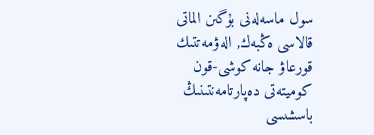سول ماسەلەنى بۇگىن الماتى قالاسى ەڭبەك, الەۋمەتتىك قورعاۋ جانە كوشى-قون كوميتەتى دەپارتامەنتىنىڭ باسشىسى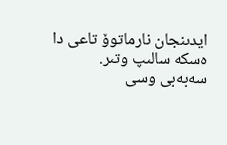ايدىنجان نارماتوۆ تاعى دا ەسكە سالىپ وتىر.
سەبەبى وسى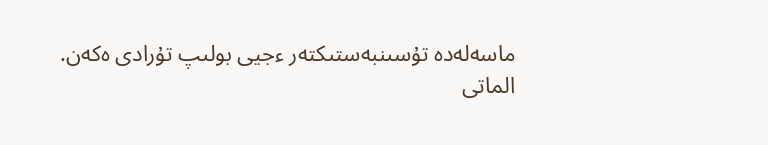ماسەلەدە تۇسىنبەستىكتەر ءجيى بولىپ تۇرادى ەكەن.
الماتى